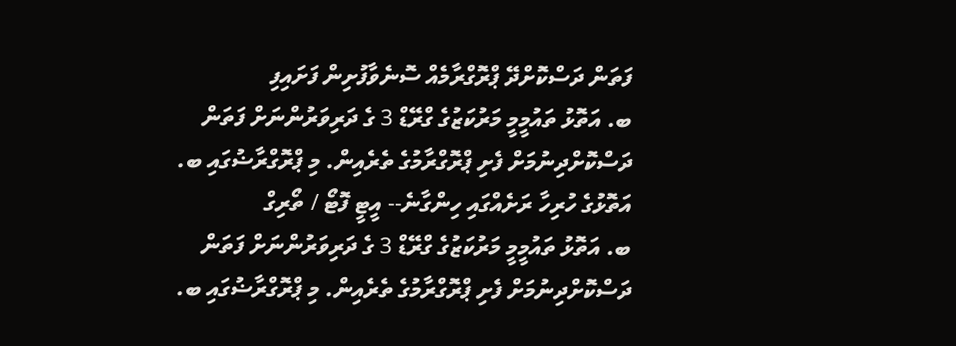ފަތަން ދަސްކޮށްދޭ ޕްރޮގްރާމެއް ސޮނެވާފުށިން ފަށައިފި
ބ. އަތޮޅު ތައުމީމީ މަރުކަޒުގެ ގްރޭޑް 3 ގެ ދަރިވަރުންނަށް ފަތަން ދަސްކޮށްދިނުމަށް ފެށި ޕްރޮގްރާމުގެ ތެރެއިން. މި ޕްރޮގްރާޟުގައި ބ. އަތޮޅުގެ ހުރިހާ ރަށެއްގައި ހިންގާނެ-- އީޓީ ފޮޓޯ / ތޯރިގް
ބ. އަތޮޅު ތައުމީމީ މަރުކަޒުގެ ގްރޭޑް 3 ގެ ދަރިވަރުންނަށް ފަތަން ދަސްކޮށްދިނުމަށް ފެށި ޕްރޮގްރާމުގެ ތެރެއިން. މި ޕްރޮގްރާޟުގައި ބ.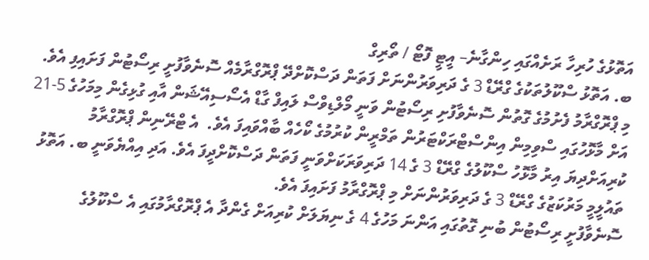އަތޮޅުގެ ހުރިހާ ރަށެއްގައި ހިންގާނެ– އީޓީ ފޮޓޯ / ތޯރިގް
ބ. އަތޮޅު ސްކޫލުތަކުގެ ގްރޭޑް 3 ގެ ދަރިވަރުންނަށް ފަތަން ދަސްކޮށްދޭ ޕްރޮގްރާމެއް ސޮނެވާފުށީ ރިސޯޓުން ފަށައިފި އެވެ.
މި ޕްރޮގްރާމު ފެށުމުގެ ގޮތުން ސޮނެވާފުށި ރިސޯޓުން ވަނީ މޯލްޑިވްސް ލައިފް ގާޑް އެސޯސިއޭޝަން އާއި ގުޅިގެން މިމަހުގެ 5-21 އަށް މާޅޮހުގައި ސްވިމިން އިންސްޓްރަކްޓަރުން ތަމްރީން ކުރުމުގެ ކޯހެއް ބާއްވައިފަ އެވެ.  އެ ޓްރޭނިން ޕްރޮގްރާމު ކުރިއަށްދިޔަ އިރު މާޅޮހު ސްކޫލުގެ ގްރޭޑް 3 ގެ 14 ދަރިވަރަކަށްވަނީ ފަތަން ދަސްކޮށްދީފަ އެވެ. އަދި އިއްޔެވަނީ ބ. އަތޮޅު ތައުލީމީ މަރުކަޒުގެ ގްރޭޑް 3 ގެ ދަރިވަރުންނަށް މި ޕްރޮގްރާމު ފަށައިފަ އެވެ.
ސޮނެވާފުށީ ރިސޯޓުން ބުނި ގޮތުގައި އަންނަ މަހުގެ 4 ގެ ނިޔަލަށް ކުރިއަށް ގެންދާ އެ ޕްރޮގްރާމުގައި އެ ސްކޫލުގެ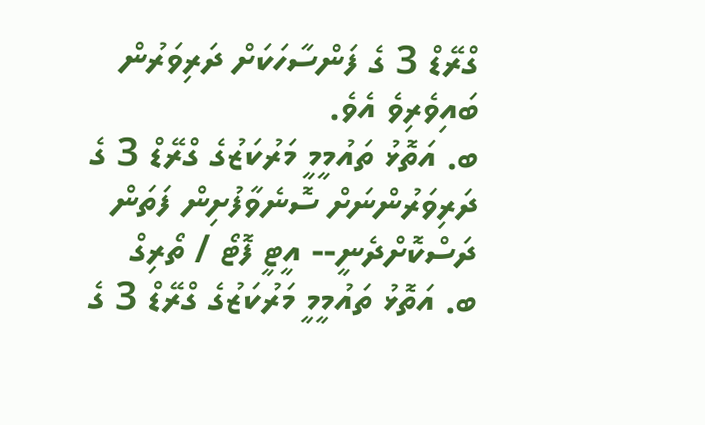ގްރޭޑް 3 ގެ ފަންސާހަކަށް ދަރިވަރުން ބައިވެރިވެ އެވެ.
ބ. އަތޮޅު ތައުމީމީ މަރުކަޒުގެ ގްރޭޑް 3 ގެ ދަރިވަރުންނަށް ސޮނެވާފުށިން ފަތަން ދަސްކޮށްދެނީ-- އީޓީ ފޮޓޯ / ތޯރިގް
ބ. އަތޮޅު ތައުމީމީ މަރުކަޒުގެ ގްރޭޑް 3 ގެ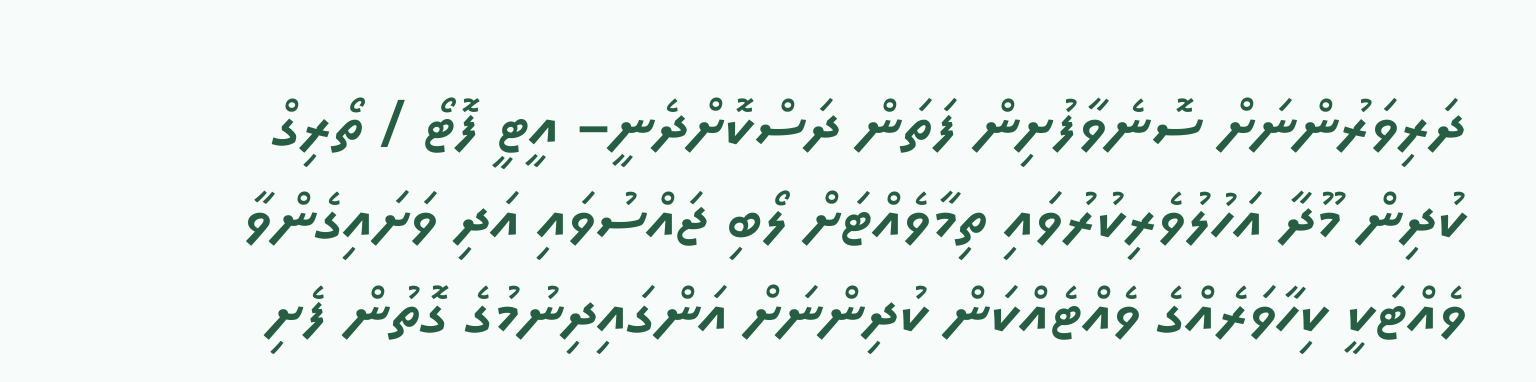ދަރިވަރުންނަށް ސޮނެވާފުށިން ފަތަން ދަސްކޮށްދެނީ– އީޓީ ފޮޓޯ / ތޯރިގް
ކުދިން މޫދާ އަހުލުވެރިކުރުވައި ތިމާވެއްޓަށް ލޯބި ޖައްސުވައި އަދި ވަށައިގެންވާ ވެއްޓަކީ ކިހާވަރެއްގެ ވެއްޓެއްކަން ކުދިންނަށް އަންގައިދިނުމުގެ ގޮތުން ފެށި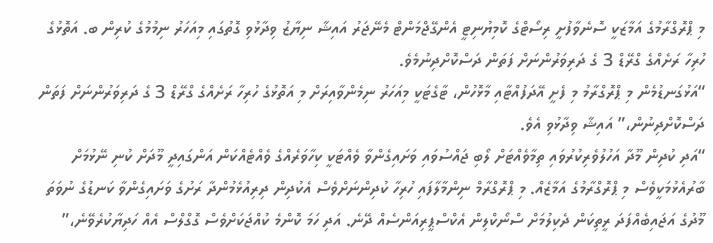މި ޕްރޮގްރާމުގެ އަމާޒަކީ ސޮނެވާފުށީ ރިސޯޓްގެ ކޮމިޔުނިޓީ އެންގޭޖްމަންޓް މެނޭޖަރު އައިޝާ ނިޔާޒު ވިދާޅުވި ގޮތުގައި މިއަހަރު ނިމުމުގެ ކުރިން ބ. އަތޮޅުގެ ހުރިހާ ރަށެއްގެ ގްރޭޑް 3 ގެ ދަރިވަރުންނަށް ފަތަން ދަސްކޮށްދިނުމެވެ.
“އަޅުގަނޑުމެން މި ޕްރޮގްރާމު މި ފެށީ އޭދަފުއްޓާއި މާޅޮހުން، ޓާގެޓަކީ މިއަހަރު ނިމެންވާއިރަށް މި އަތޮޅުގެ ހުރިހާ ރަށެއްގެ ގްރޭޑް 3 ގެ ދަރިވަރުންނަށް ފަތަން ދަސްކޮށްދިނުން،” އައިޝާ ވިދާޅުވި އެވެ.
“އަދި ކުދިން މޫދާ އަހުލުވެރިކުރުވައި ތިމާވެއްޓަށް ލޯބި ޖައްސުވައި ވަށައިގެންވާ ވެއްޓަކީ ކިހާވަރެއްގެ ވެއްޓެއްކަން އަންގައިދީ މޫދަށް ކުނި ނޭޅުމަށް ބާރުއެޅުމަކީވެސް މި ޕްރޮގްރާމުގެ އަމާޒެއް. މި ޕްރޮގްރާމް ނިންމާލާފައި ހުރިހާ ކުދިންނަށްވެސް އެކުދިން ދިރިއުޅެމުންދާ ރަށުގެ ވަށައިގެންވާ ކަނޑުގެ ނުވަތަ މޫދުގެ އަޖައިބެއްފަދަ ރީތިކަން ދެކިލުމަށް ސްނޯކްލިން އެކްސްޕީރިއަންސެއް ދޭނެ. އަދި ހަމަ ކޮންމެ ކުއްޖަކަށްވެސް ގޮގްލްސް އެއް ހަދިޔާކުރެވޭނެ،”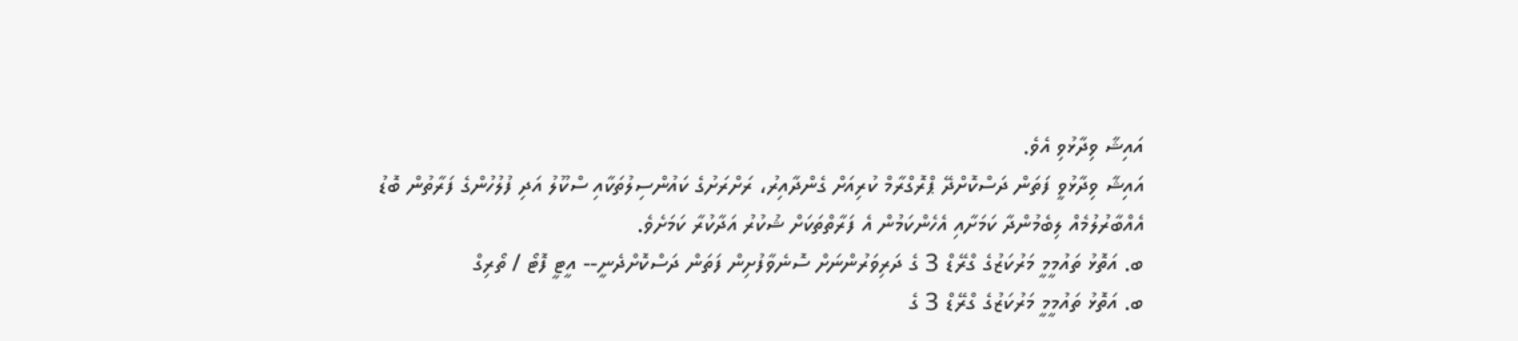އައިޝާ ވިދާޅުވި އެވެ.
އައިޝާ ވިދާޅުވީ ފަތަން ދަސްކޮށްދޭ ޕްރޮގްރާމް ކުރިއަށް ގެންދާއިރު، ރަށްރަށުގެ ކައުންސިލުތަކާއި ސްކޫލު އަދި ފުލުހުންގެ ފަރާތުން ބޮޑު އެއްބާރުލުމެއް ލިބެމުންދާ ކަމަށާއި އެހެންކަމުން އެ ފަރާތްތަކަށް ޝުކުރު އަދާކުރާ ކަމަށެވެ.
ބ. އަތޮޅު ތައުމީމީ މަރުކަޒުގެ ގްރޭޑް 3 ގެ ދަރިވަރުންނަށް ސޮނެވާފުށިން ފަތަން ދަސްކޮށްދެނީ-- އީޓީ ފޮޓޯ / ތޯރިގް
ބ. އަތޮޅު ތައުމީމީ މަރުކަޒުގެ ގްރޭޑް 3 ގެ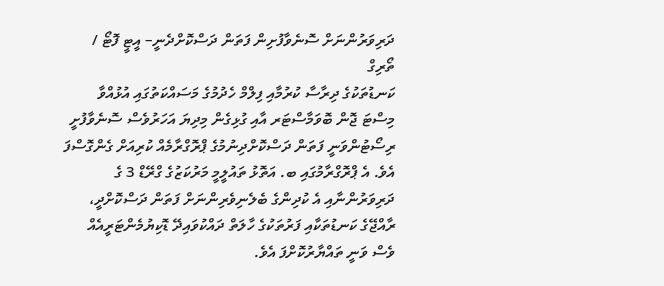ދަރިވަރުންނަށް ސޮނެވާފުށިން ފަތަން ދަސްކޮށްދެނީ– އީޓީ ފޮޓޯ / ތޯރިގް
ކަނޑުތަކުގެ ދިރާސާ ކުރުމާއި ފިލްމް ހެދުމުގެ މަސައްކަތުގައި އުޅުއްވާ މިސްޓަ ޖޮން ބޮވަމާސްޓަރ އާއި ގުޅިގެން މިދިޔަ އަހަރުވެސް ސޮނެވާފުށީ ރިސޯޓުންވަނީ ފަތަން ދަސްކޮށްދިނުމުގެ ޕްރޮގްރާމެއް ކުރިއަށް ގެންގޮސްފަ އެވެ. އެ ޕްރޮގްރާމުގައި ބ. އަތޮޅު ތައުލީމީ މަރުކަޒުގެ ގްރޭޑް 3 ގެ ދަރިވަރުންނާއި އެ ކުދިންގެ ބެލެނިވެރިންނަށް ފަތަން ދަސްކޮށްދީ، ރާއްޖޭގެ ކަނޑުތަކާއި ފަރުތަކުގެ ހާލަތް ދައްކުވައިދޭ ޑޮކިޔުމެންޓަރީއެއް ވެސް ވަނީ ތައްޔާރުކޮށްފަ އެވެ.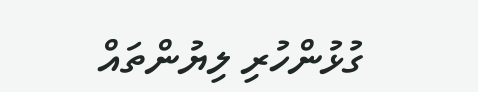ގުޅުންހުރި ލިޔުންތައް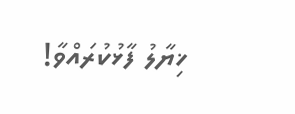ޚިޔާލު ފާޅުކުރައްވާ!